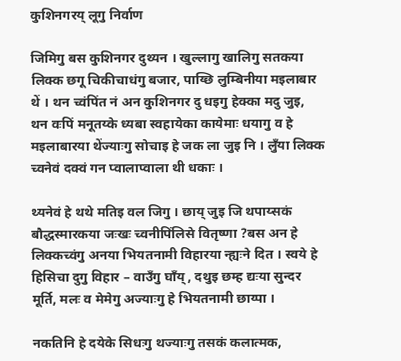कुशिनगरय् लूगु निर्वाण

जिमिगु बस कुशिनगर दुथ्यन । खुल्लागु खालिगु सतकया लिक्क छगू चिकीचाधंगु बजार, पाय्छि लुम्बिनीया मइलाबार थें । थन च्वंपिंत नं अन कुशिनगर दु धइगु हेक्का मदु जुइ, थन वःपिं मनूतय्के ध्यबा स्वहायेका कायेमाः धयागु व हे मइलाबारया थेंज्याःगु सोचाइ हे जक ला जुइ नि । लुँया लिक्क च्वनेवं दक्वं गन प्वालाप्वाला थी धकाः ।

थ्यनेवं हे थथे मतिइ वल जिगु । छाय् जुइ जि थपाय्सकं बौद्धस्मारकया जःखः च्वनीपिंलिसे वितृष्णा ?बस अन हे लिक्कच्वंगु अनया भियतनामी विहारया न्ह्यःने दित । स्वये हे हिसिचा दुगु विहार – वाउँगु घाँय्, दथुइ छम्ह द्यःया सुन्दर मूर्ति, मलः व मेमेगु अज्याःगु हे भियतनामी छाय्पा ।

नकतिनि हे दयेके सिधःगु थज्याःगु तसकं कलात्मक,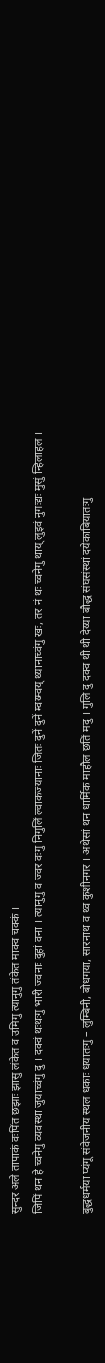सुन्दर अले तापाकं वःपिंत छझाः झासु लंकेत व उमिगु त्यानुगु तंकेत माक्व चक्कं ।
जिपिं थन हे च्वनेगु व्यवस्था जुयाच्वंगु दु । दक्वं थःथःगु भारी ज्वनाः दुहां वना । त्यानुगु व ज्वर वःगु निगुलिं ल्वाकज्यानाः जितः दुनें दुनें म्वय्म्वय् थ्यानाच्वंगु खः, तर नं थः च्वनेगु थाय् लुइवं नुगःद्यः मुसुं न्हिलाहल ।

बुद्धधर्मया प्यंगू संवेजनीय स्थल धकाः धयातःगु – लुम्बिनी, बोधगया, सारनाथ व थ्व कुशीनगर । अथेसां थन धार्मिक माहौल छतिं मदु । गुलि दु दक्व थी थी देय्या बौद्ध संघसंस्थां दयेकाबियातःगु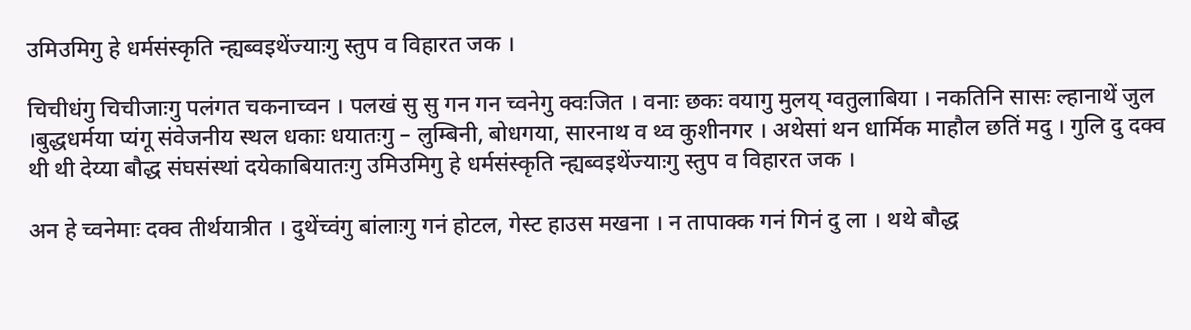उमिउमिगु हे धर्मसंस्कृति न्ह्यब्वइथेंज्याःगु स्तुप व विहारत जक ।

चिचीधंगु चिचीजाःगु पलंगत चकनाच्वन । पलखं सु सु गन गन च्वनेगु क्वःजित । वनाः छकः वयागु मुलय् ग्वतुलाबिया । नकतिनि सासः ल्हानाथें जुल ।बुद्धधर्मया प्यंगू संवेजनीय स्थल धकाः धयातःगु – लुम्बिनी, बोधगया, सारनाथ व थ्व कुशीनगर । अथेसां थन धार्मिक माहौल छतिं मदु । गुलि दु दक्व थी थी देय्या बौद्ध संघसंस्थां दयेकाबियातःगु उमिउमिगु हे धर्मसंस्कृति न्ह्यब्वइथेंज्याःगु स्तुप व विहारत जक ।

अन हे च्वनेमाः दक्व तीर्थयात्रीत । दुथेंच्वंगु बांलाःगु गनं होटल, गेस्ट हाउस मखना । न तापाक्क गनं गिनं दु ला । थथे बौद्ध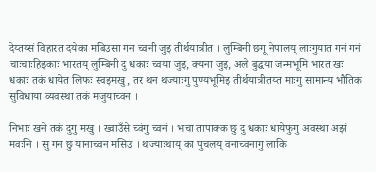देय्तय्सं विहारत दयेका मबिउसा गन च्वनी जुइ तीर्थयात्रीत । लुम्बिनी छगू नेपालय् लाःगुयात गनं गनं चाःचाःहिइकाः भारतय् लुम्बिनी दु धकाः च्वया जुइ, क्यना जुइ, अले बुद्धया जन्मभूमि भारत खः धकाः तकं धायेत लिफः स्वइमखु, तर थन थज्याःगु पुण्यभूमिइ तीर्थयात्रीतय्त माःगु सामान्य भौतिक सुविधाया व्यवस्था तकं मजुयाच्वन ।

निभाः खने तकं दुगु मखु । ख्वाउँसे च्वंगु च्वनं । भचा तापाक्क छु दु धकाः धायेफुगु अवस्था अझं मवःनि । सु गन छु यानाच्वन मसिउ । थज्याःथाय् का पुचलय् वनाच्वनागु लाकि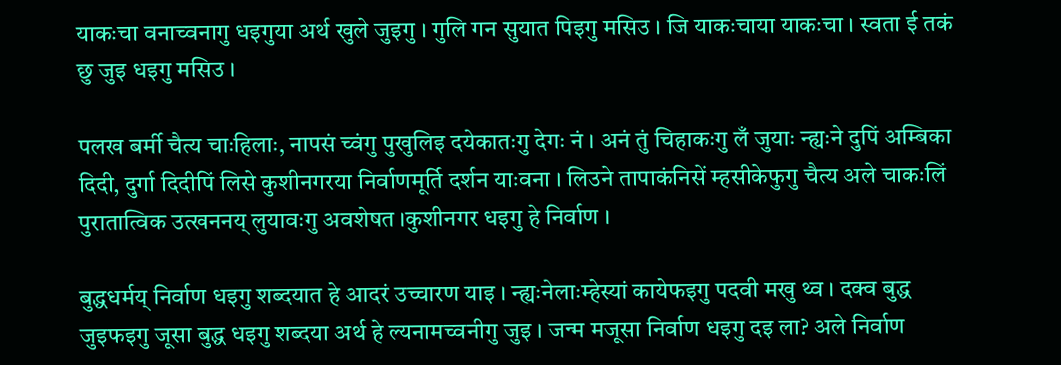याकःचा वनाच्वनागु धइगुया अर्थ खुले जुइगु । गुलि गन सुयात पिइगु मसिउ । जि याकःचाया याकःचा । स्वता ई तकं छु जुइ धइगु मसिउ ।

पलख बर्मी चैत्य चाःहिलाः, नापसं च्वंगु पुखुलिइ दयेकातःगु देगः नं । अनं तुं चिहाकःगु लँ जुयाः न्ह्यःने दुपिं अम्बिका दिदी, दुर्गा दिदीपिं लिसे कुशीनगरया निर्वाणमूर्ति दर्शन याःवना । लिउने तापाकंनिसें म्हसीकेफुगु चैत्य अले चाकःलिं पुरातात्विक उत्खननय् लुयावःगु अवशेषत ।कुशीनगर धइगु हे निर्वाण ।

बुद्धधर्मय् निर्वाण धइगु शब्दयात हे आदरं उच्चारण याइ । न्ह्यःनेलाःम्हेस्यां कायेफइगु पदवी मखु थ्व । दक्व बुद्ध जुइफइगु जूसा बुद्ध धइगु शब्दया अर्थ हे ल्यनामच्वनीगु जुइ । जन्म मजूसा निर्वाण धइगु दइ ला? अले निर्वाण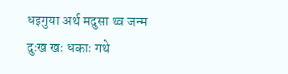धइगुया अर्थ मदुसा थ्व जन्म दुःख खः धकाः गथे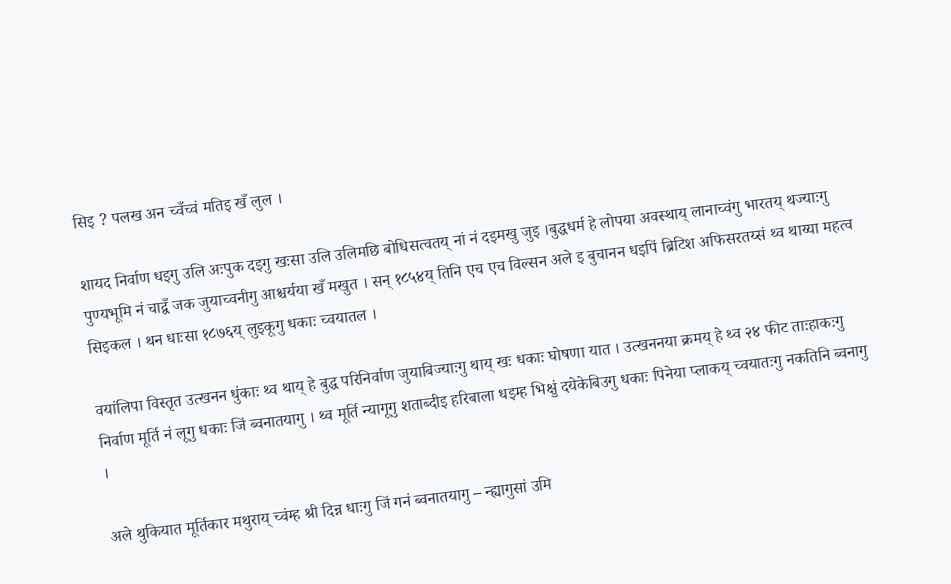सिइ ? पलख अन च्वँच्वं मतिइ खँ लुल ।

शायद निर्वाण धइगु उलि अःपुक दइगु खःसा उलि उलिमछि बोधिसत्वतय् नां नं दइमखु जुइ ।बुद्धधर्म हे लोपया अवस्थाय् लानाच्वंगु भारतय् थज्याःगु पुण्यभूमि नं चाद्वँ जक जुयाच्वनीगु आश्चर्यया खँ मखुत । सन् १८५४य् तिनि एच एच विल्सन अले इ बुचानन धइपिं ब्रिटिश अफिसरतय्सं थ्व थाय्या महत्व सिइकल । थन धाःसा १८७६य् लुइकूगु धकाः च्वयातल ।

वयांलिपा विस्तृत उत्खनन धुंकाः थ्व थाय् हे बुद्ध परिनिर्वाण जुयाबिज्याःगु थाय् खः धकाः घोषणा यात । उत्खननया क्रमय् हे थ्व २४ फीट ताःहाकःगु निर्वाण मूर्ति नं लूगु धकाः जिं ब्वनातयागु । थ्व मूर्ति न्यागूगु शताब्दीइ हरिबाला धइम्ह भिक्षुं दयेकेबिउगु धकाः पिनेया प्लाकय् च्वयातःगु नकतिनि ब्वनागु ।

अले थुकियात मूर्तिकार मथुराय् च्वंम्ह श्री दिन्न धाःगु जिं गनं ब्वनातयागु – न्ह्यागुसां उमि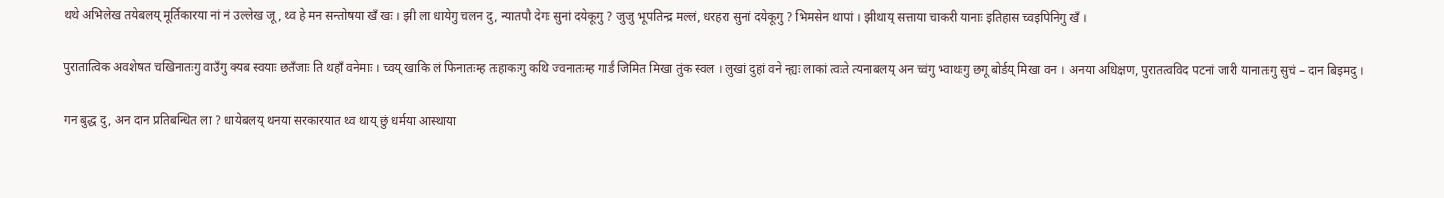थथे अभिलेख तयेबलय् मूर्तिकारया नां नं उल्लेख जू, थ्व हे मन सन्तोषया खँ खः । झी ला धायेगु चलन दु, न्यातपौ देगः सुनां दयेकूगु ? जुजु भूपतिन्द्र मल्लं, धरहरा सुनां दयेकूगु ? भिमसेन थापां । झीथाय् सत्ताया चाकरी यानाः इतिहास च्वइपिनिगु खँ ।

पुरातात्विक अवशेषत चखिनातःगु वाउँगु क्यब स्वयाः छतँजाः ति थहाँ वनेमाः । च्वय् खाकि लं फिनातःम्ह तःहाकःगु कथि ज्वनातःम्ह गार्डं जिमित मिखा तुंक स्वल । लुखां दुहां वने न्ह्यः लाकां त्वःते त्यनाबलय् अन च्वंगु भ्वाथःगु छगू बोर्डय् मिखा वन । अनया अधिक्षण, पुरातत्वविद पटनां जारी यानातःगु सुचं – दान बिइमदु ।

गन बुद्ध दु, अन दान प्रतिबन्धित ला ? धायेबलय् थनया सरकारयात थ्व थाय् छुं धर्मया आस्थाया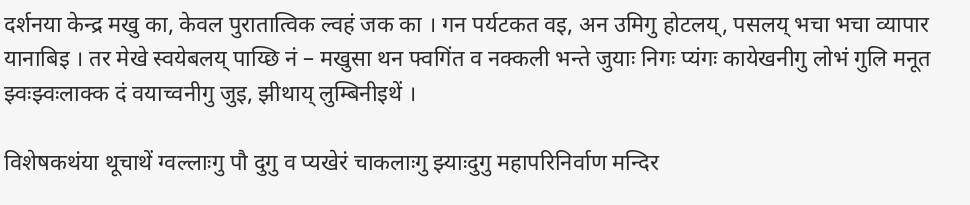दर्शनया केन्द्र मखु का, केवल पुरातात्विक ल्वहं जक का । गन पर्यटकत वइ, अन उमिगु होटलय्, पसलय् भचा भचा व्यापार यानाबिइ । तर मेखे स्वयेबलय् पाय्छि नं – मखुसा थन फ्वगिंत व नक्कली भन्ते जुयाः निगः प्यंगः कायेखनीगु लोभं गुलि मनूत झ्वःझ्वःलाक्क दं वयाच्वनीगु जुइ, झीथाय् लुम्बिनीइथें ।

विशेषकथंया थूचाथें ग्वल्लाःगु पौ दुगु व प्यखेरं चाकलाःगु झ्याःदुगु महापरिनिर्वाण मन्दिर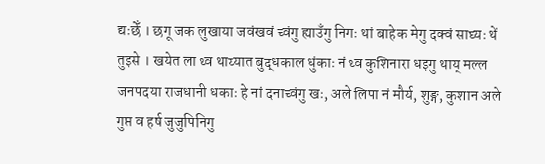द्यःछेँ । छगू जक लुखाया जवंखवं च्वंगु ह्याउँगु निगः थां बाहेक मेगु दक्वं साघ्यः थें तुइसे । खयेत ला थ्व थाय्यात बुद्धकाल धुंकाः नं थ्व कुशिनारा धइगु थाय् मल्ल जनपदया राजधानी धकाः हे नां दनाच्वंगु खः, अले लिपा नं मौर्य, शुङ्ग, कुशान अले गुप्त व हर्ष जुजुपिनिगु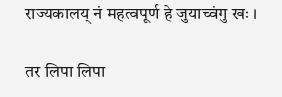राज्यकालय् नं महत्वपूर्ण हे जुयाच्वंगु खः ।

तर लिपा लिपा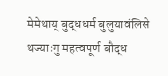मेमेथाय् बुद्धधर्म बुलुयावंलिसे थज्याःगु महत्वपूर्ण बौद्ध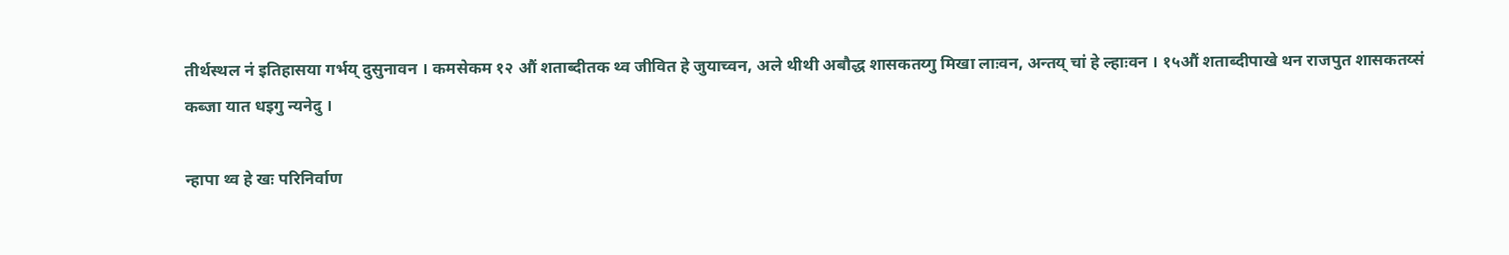तीर्थस्थल नं इतिहासया गर्भय् दुसुनावन । कमसेकम १२ औं शताब्दीतक थ्व जीवित हे जुयाच्वन, अले थीथी अबौद्ध शासकतय्गु मिखा लाःवन, अन्तय् चां हे ल्हाःवन । १५औं शताब्दीपाखे थन राजपुत शासकतय्सं कब्जा यात धइगु न्यनेदु ।

न्हापा थ्व हे खः परिनिर्वाण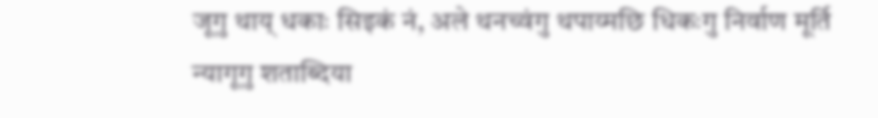जूगु थाय् धकाः सिइकं नं, अले थनच्वंगु थपाय्मछि धिकःगु निर्वाण मूर्ति न्यागूगु शताब्दिया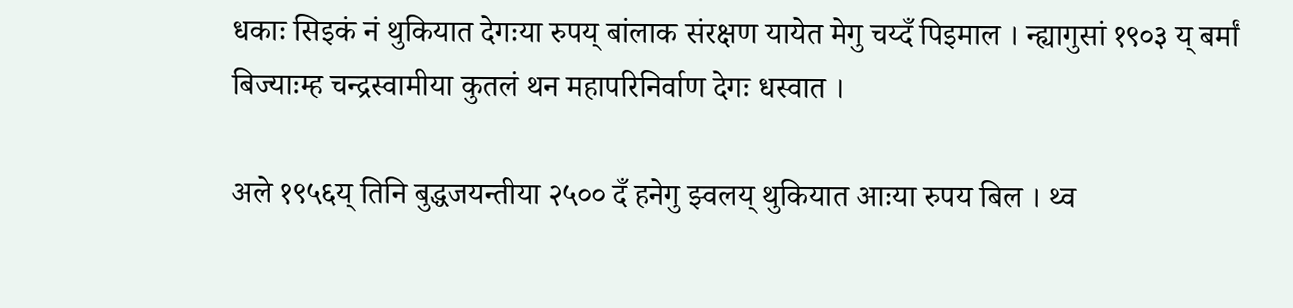धकाः सिइकं नं थुकियात देगःया रुपय् बांलाक संरक्षण यायेत मेगु चय्दँ पिइमाल । न्ह्यागुसां १९०३ य् बर्मां बिज्याःम्ह चन्द्रस्वामीया कुतलं थन महापरिनिर्वाण देगः धस्वात ।

अले १९५६य् तिनि बुद्धजयन्तीया २५०० दँ हनेगु झ्वलय् थुकियात आःया रुपय बिल । थ्व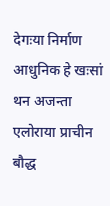देगःया निर्माण आधुनिक हे खःसां थन अजन्ता एलोराया प्राचीन बौद्ध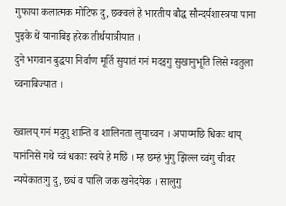गुफाया कलात्मक मोटिफ दु, छक्वलं हे भारतीय बौद्ध सौन्दर्यशास्त्रया पाना पुइके थें यानाबिइ हरेक तीर्थयात्रीयात ।
दुने भगवान बुद्धया निर्वाण मूर्ति सुयातं गनं मदइगु सुखानुभूति लिसे ग्वतुला च्वनाबिज्यात ।

ख्वालय् गनं मदुगु शान्ति व शालिनता लुयाच्वन । अपाय्मछि धिकः थाय् यानंनिसें गथे च्वं धकाः स्वये हे मछिं । म्ह छम्हं भुंगु झिल्ल च्वंगु चीवर न्ययेकातःगु दु, छ्यं व पालि जक खनेदयेक । सालुगु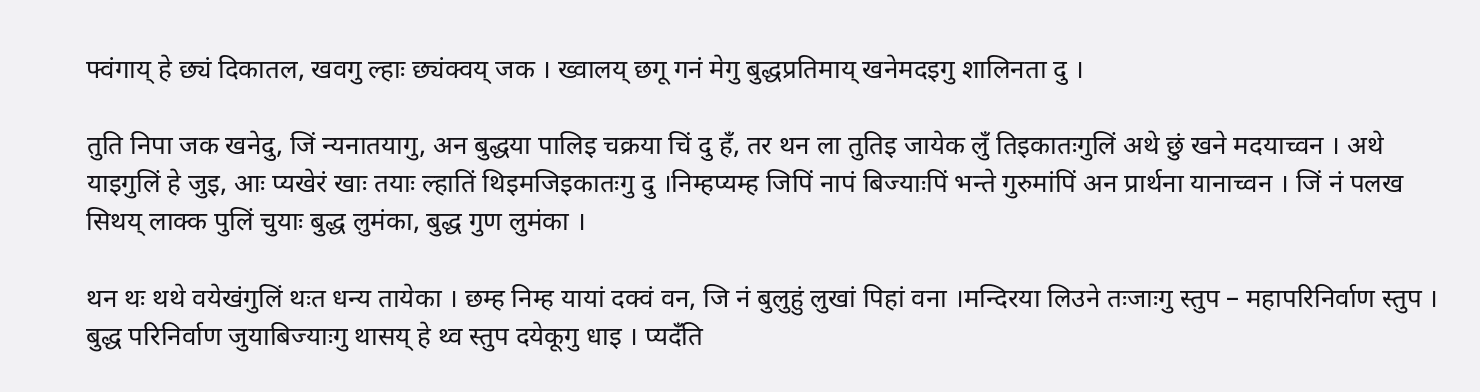फ्वंगाय् हे छ्यं दिकातल, खवगु ल्हाः छ्यंक्वय् जक । ख्वालय् छगू गनं मेगु बुद्धप्रतिमाय् खनेमदइगु शालिनता दु ।

तुति निपा जक खनेदु, जिं न्यनातयागु, अन बुद्धया पालिइ चक्रया चिं दु हँ, तर थन ला तुतिइ जायेक लुँ तिइकातःगुलिं अथे छुं खने मदयाच्वन । अथे याइगुलिं हे जुइ, आः प्यखेरं खाः तयाः ल्हातिं थिइमजिइकातःगु दु ।निम्हप्यम्ह जिपिं नापं बिज्याःपिं भन्ते गुरुमांपिं अन प्रार्थना यानाच्वन । जिं नं पलख सिथय् लाक्क पुलिं चुयाः बुद्ध लुमंका, बुद्ध गुण लुमंका ।

थन थः थथे वयेखंगुलिं थःत धन्य तायेका । छम्ह निम्ह यायां दक्वं वन, जि नं बुलुहुं लुखां पिहां वना ।मन्दिरया लिउने तःजाःगु स्तुप – महापरिनिर्वाण स्तुप । बुद्ध परिनिर्वाण जुयाबिज्याःगु थासय् हे थ्व स्तुप दयेकूगु धाइ । प्यदँति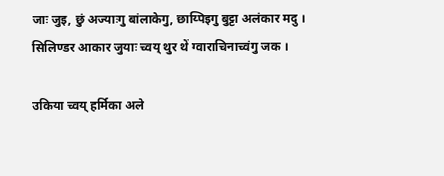जाः जुइ, छुं अज्याःगु बांलाकेगु, छाय्पिइगु बुट्टा अलंकार मदु । सिलिण्डर आकार जुयाः च्वय् थुर थें ग्वाराचिनाच्वंगु जक ।

उकिया च्वय् हर्मिका अले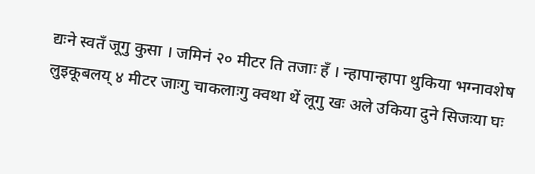द्यःने स्वतँ जूगु कुसा । जमिनं २० मीटर ति तजाः हँ । न्हापान्हापा थुकिया भग्नावशेष लुइकूबलय् ४ मीटर जाःगु चाकलाःगु क्वथा थें लूगु खः अले उकिया दुने सिजःया घः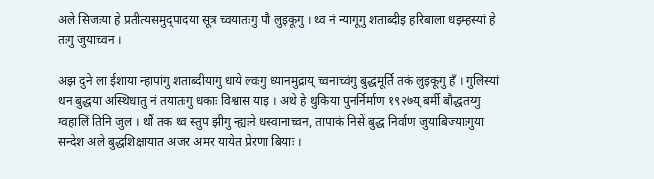अले सिजःया हे प्रतीत्यसमुद्पादया सूत्र च्वयातःगु पौ लुइकूगु । थ्व नं न्यागूगु शताब्दीइ हरिबाला धइम्हस्यां हे तःगु जुयाच्वन ।

अझ दुने ला ईशाया न्हापांगु शताब्दीयागु धाये ल्वःगु ध्यानमुद्राय् च्वनाच्वंगु बुद्धमूर्ति तकं लुइकूगु हँ । गुलिस्यां थन बुद्धया अस्थिधातु नं तयातःगु धकाः विश्वास याइ । अथे हे थुकिया पुनर्निर्माण १९२७य् बर्मी बौद्धतय्गु ग्वहालिं तिनि जुल । थौं तक थ्व स्तुप झीगु न्ह्यःने धस्वानाच्वन, तापाकं निसें बुद्ध निर्वाण जुयाबिज्याःगुया सन्देश अले बुद्धशिक्षायात अजर अमर यायेत प्रेरणा बियाः ।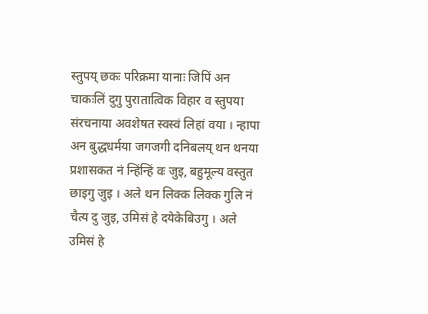स्तुपय् छकः परिक्रमा यानाः जिपिं अन चाकःलिं दुगु पुरातात्विक विहार व स्तुपया संरचनाया अवशेषत स्वस्वं लिहां वया । न्हापा अन बुद्धधर्मया जगजगी दनिबलय् थन थनया प्रशासकत नं न्हिंन्हिं वः जुइ, बहुमूल्य वस्तुत छाइगु जुइ । अले थन लिक्क लिक्क गुलि नं चैत्य दु जुइ, उमिसं हे दयेकेबिउगु । अले उमिसं हे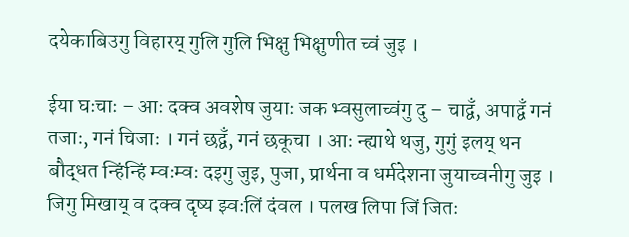दयेकाबिउगु विहारय् गुलि गुलि भिक्षु भिक्षुणीत च्वं जुइ ।

ईया घःचाः – आः दक्व अवशेष जुयाः जक भ्वसुलाच्वंगु दु – चाद्वँ, अपाद्वँ गनं तजाः, गनं चिजाः । गनं छद्वँ, गनं छकूचा । आः न्ह्याथे थजु, गुगुं इलय् थन बौद्धत न्हिंन्हिं म्वःम्वः दइगु जुइ, पुजा, प्रार्थना व धर्मदेशना जुयाच्वनीगु जुइ । जिगु मिखाय् व दक्व दृष्य झ्वःलिं दंवल । पलख लिपा जिं जितः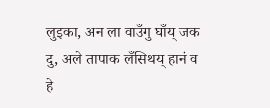लुइका, अन ला वाउँगु घाँय् जक दु, अले तापाक लँसिथय् हानं व हे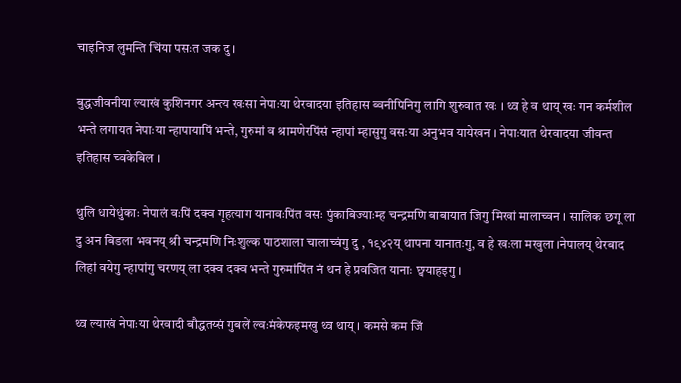चाइनिज लुमन्ति चिंया पसःत जक दु ।

बुद्धजीवनीया ल्याखं कुशिनगर अन्त्य खःसा नेपाःया थेरवादया इतिहास ब्वनीपिनिगु लागि शुरुवात खः । थ्व हे व थाय् खः गन कर्मशील भन्ते लगायत नेपाःया न्हापायापिं भन्ते, गुरुमां व श्रामणेरपिंसं न्हापां म्हासुगु वसःया अनुभव यायेखन । नेपाःयात थेरवादया जीवन्त इतिहास च्वकेबिल ।

थुलि धायेधुंकाः नेपालं वःपिं दक्व गृहत्याग यानावःपिंत वसः पुंकाबिज्याःम्ह चन्द्रमणि बाबायात जिगु मिखां मालाच्वन । सालिक छगू ला दु अन बिडला भवनय् श्री चन्द्रमणि निःशुल्क पाठशाला चालाच्वंगु दु , १९४२य् थापना यानातःगु, व हे खःला मखुला ।नेपालय् थेरबाद लिहां वयेगु न्हापांगु चरणय् ला दक्व दक्व भन्ते गुरुमांपिंत नं थन हे प्रवजित यानाः छ्वयाहइगु ।

थ्व ल्याखं नेपाःया थेरवादी बौद्धतय्सं गुबलें ल्वःमंकेफइमखु थ्व थाय् । कमसे कम जिं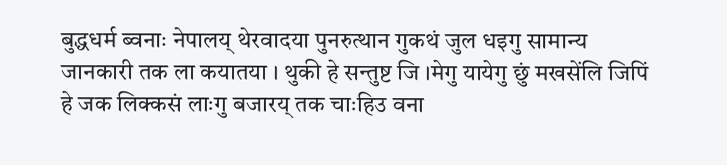बुद्धधर्म ब्वनाः नेपालय् थेरवादया पुनरुत्थान गुकथं जुल धइगु सामान्य जानकारी तक ला कयातया । थुकी हे सन्तुष्ट जि ।मेगु यायेगु छुं मखसेंलि जिपिं हे जक लिक्कसं लाःगु बजारय् तक चाःहिउ वना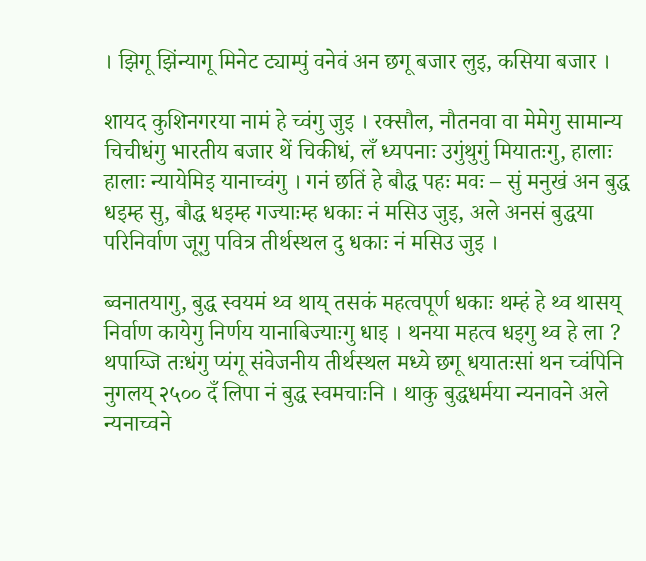। झिगू झिंन्यागू मिनेट ट्याम्पुं वनेवं अन छगू बजार लुइ, कसिया बजार ।

शायद कुशिनगरया नामं हे च्वंगु जुइ । रक्सौल, नौतनवा वा मेमेगु सामान्य चिचीधंगु भारतीय बजार थें चिकीधं, लँ ध्यपनाः उगुंथुगुं मियातःगु, हालाः हालाः न्यायेमिइ यानाच्वंगु । गनं छतिं हे बौद्ध पहः मवः – सुं मनुखं अन बुद्ध धइम्ह सु, बौद्ध धइम्ह गज्याःम्ह धकाः नं मसिउ जुइ, अले अनसं बुद्धया परिनिर्वाण जूगु पवित्र तीर्थस्थल दु धकाः नं मसिउ जुइ ।

ब्वनातयागु, बुद्ध स्वयमं थ्व थाय् तसकं महत्वपूर्ण धकाः थम्हं हे थ्व थासय् निर्वाण कायेगु निर्णय यानाबिज्याःगु धाइ । थनया महत्व धइगु थ्व हे ला ? थपाय्जि तःधंगु प्यंगू संवेजनीय तीर्थस्थल मध्ये छगू धयातःसां थन च्वंपिनि नुगलय् २५०० दँ लिपा नं बुद्ध स्वमचाःनि । थाकु बुद्धधर्मया न्यनावने अले न्यनाच्वने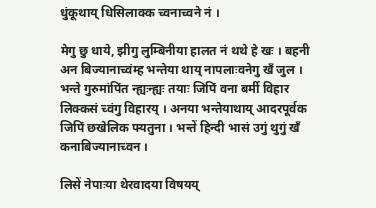धुंकूथाय् धिसिलाक्क च्वनाच्वने नं ।

मेगु छु धाये, झीगु लुम्बिनीया हालत नं थथे हे खः । बहनी अन बिज्यानाच्वंम्ह भन्तेया थाय् नापलाःवनेगु खँ जुल । भन्ते गुरुमांपिंत न्ह्यःन्ह्यः तयाः जिपिं वना बर्मी विहार लिक्कसं च्वंगु विहारय् । अनया भन्तेयाथाय् आदरपूर्वक जिपिं छखेलिक फ्यतुना । भन्तें हिन्दी भासं उगुं थुगुं खँ कनाबिज्यानाच्वन ।

लिसें नेपाःया थेरवादया विषयय्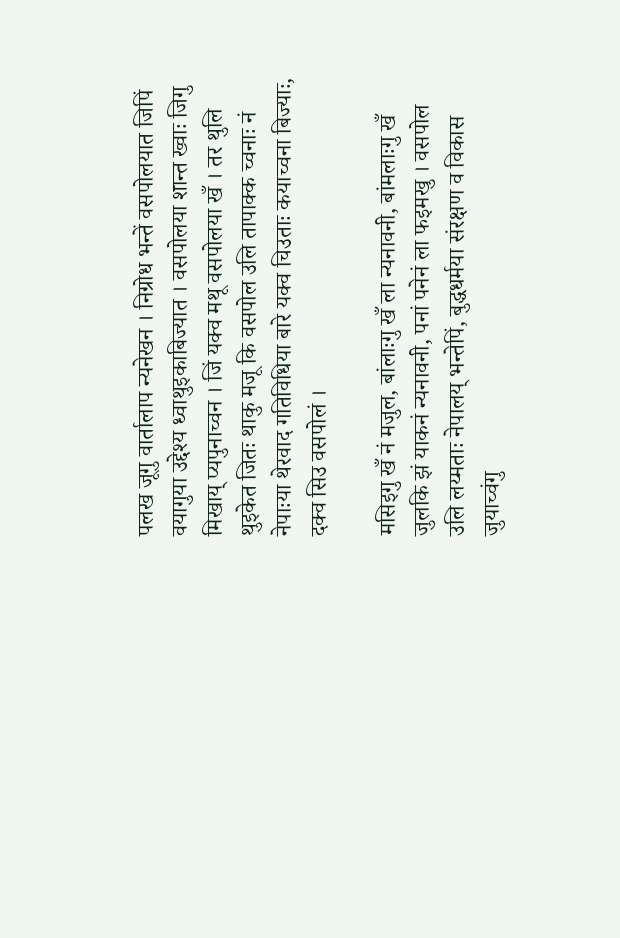पलख जूगु वार्तालाप न्यनेखन । निग्रोध भन्तें वसपोलयात जिपिं वयागुया उद्देश्य ध्वाथुइकाबिज्यात । वसपोलया शान्त ख्वाः जिगु मिखाय् प्यपुनाच्वन । जिं यक्व मथू वसपोलया खँ । तर थुलि थुइकेत जितः थाकु मजू कि वसपोल उलि तापाक्क च्वनाः नं नेपाःया थेरवाद गतिविधिया बारे यक्व चिउताः कयाच्वना बिज्याः, दक्व सिउ वसपोलं ।

मसिइगु खँ नं मजुल, बांलाःगु खँ ला न्यनावनी, बांमलाःगु खँ जुलकि झं याकनं न्यनावनी, पनां पनेनं ला फइमखु । वसपोल उलि लय्मताः नेपालय् भन्तेपिं, बुद्धधर्मया संरक्षण व विकास जुयाच्वंगु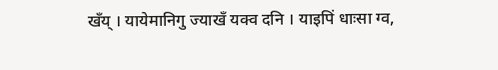खँय् । यायेमानिगु ज्याखँ यक्व दनि । याइपिं धाःसा ग्व,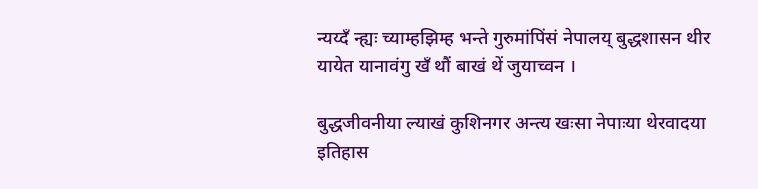न्यय्दँ न्ह्यः च्याम्हझिम्ह भन्ते गुरुमांपिंसं नेपालय् बुद्धशासन थीर यायेत यानावंगु खँ थौं बाखं थें जुयाच्वन ।

बुद्धजीवनीया ल्याखं कुशिनगर अन्त्य खःसा नेपाःया थेरवादया इतिहास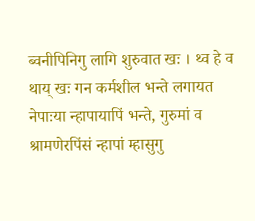ब्वनीपिनिगु लागि शुरुवात खः । थ्व हे व थाय् खः गन कर्मशील भन्ते लगायत नेपाःया न्हापायापिं भन्ते, गुरुमां व श्रामणेरपिंसं न्हापां म्हासुगु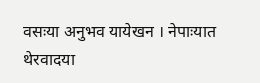वसःया अनुभव यायेखन । नेपाःयात थेरवादया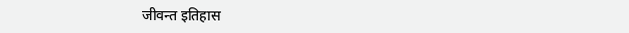जीवन्त इतिहास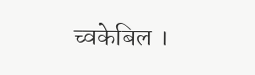च्वकेबिल ।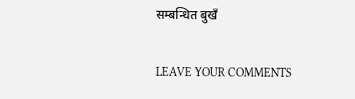सम्बन्धित बुखँ

LEAVE YOUR COMMENTS